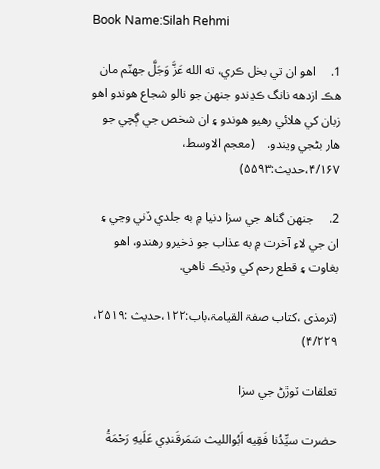Book Name:Silah Rehmi

1.     اهو ان تي بخل ڪري، ته الله عَزَّ وَجَلَّ جھنّم مان هڪ ازدهه نانگ ڪڍندو جنهن جو نالو شجاع هوندو اهو زبان کي هلائي رهيو هوندو ۽ ان شخص جي ڳچي جو هار بڻجي ويندو.    (معجم الاوسط، ۴/۱۶۷،حدیث:۵۵۹۳)

2.     جنهن گناھ جي سزا دنيا ۾ به جلدي ڏني وڃي ۽ ان جي لاءِ آخرت ۾ به عذاب جو ذخيرو رهندو، اهو بغاوت ۽ قطع رحم کي وڌيڪ ناهي.

(ترمذی ،کتاب صفۃ القیامۃ،باب:۱۲۲،حدیث :۲۵۱۹، ۴/۲۲۹)

تعلقات ٽوڙڻ جي سزا

حضرت سيِّدُنا فَقِيه اَبُوالليث سَمَرقَندِي عَلَیهِ رَحْمَةُ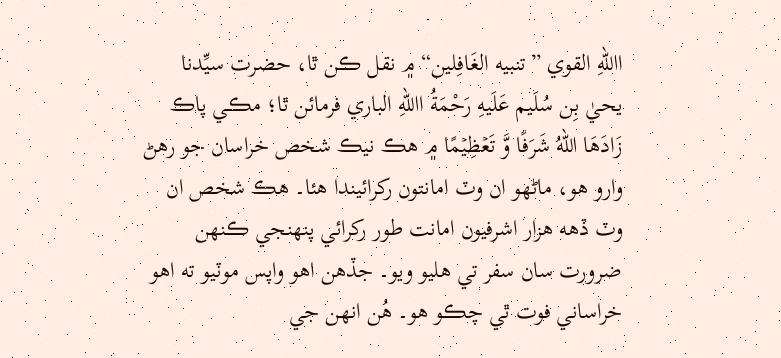االلهِ القوي ”تنبيه الغَافِلين“ ۾ نقل ڪن ٿا، حضرت سيِّدنا يحيٰ بِن سُلَيم عَلَیهِ رَحْمَةُ االلهِ الباري فرمائن ٿا؛ مڪي پاڪ زَادَھَا اللهُ شَرَفًا وَّ تَعۡظِیۡمًا ۾ هڪ نيڪ شخص خراسان جو رهڻ وارو هو، ماڻهو ان وٽ امانتون رکرائيندا هئا۔ هڪ شخص ان وٽ ڏهه هزار اشرفيون امانت طور رکرائي پنهنجي ڪنهن ضرورت سان سفر تي هليو ويو۔ جڏهن اهو واپس موٽيو ته اهو خراساني فوت ٿي چڪو هو۔ هُن انهن جي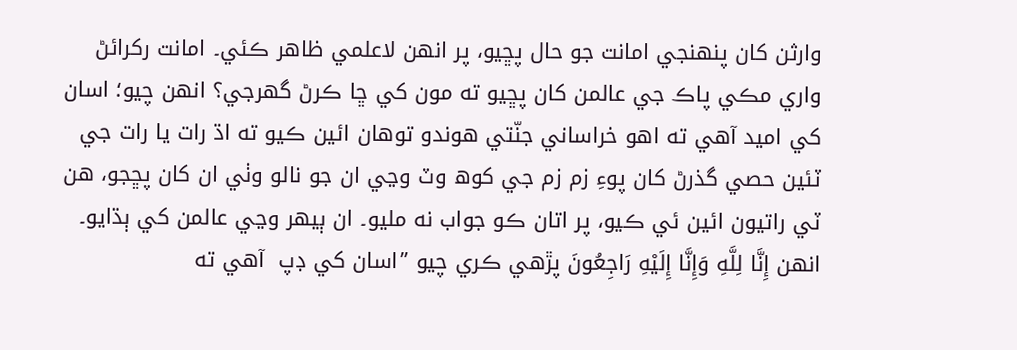وارثن کان پنهنجي امانت جو حال پڇيو، پر انهن لاعلمي ظاهر ڪئي۔ امانت رکرائڻ واري مڪي پاڪ جي عالمن کان پڇيو ته مون کي ڇا ڪرڻ گھرجي؟ انهن چيو؛ اسان کي اميد آهي ته اهو خراساني جنّتي هوندو توهان ائين ڪيو ته اڌ رات يا رات جي ٽئين حصي گذرڻ کان پوءِ زم زم جي کوھ وٽ وڃي ان جو نالو وٺي ان کان پڇجو، هن ٽي راتيون ائين ئي ڪيو، پر اتان ڪو جواب نه مليو۔ ان ٻيهر وڃي عالمن کي ٻڌايو۔ انهن إِنَّا لِلَّهِ وَإِنَّا إِلَيْهِ رَاجِعُونَ پڙهي ڪري چيو ”اسان کي ڊپ  آهي ته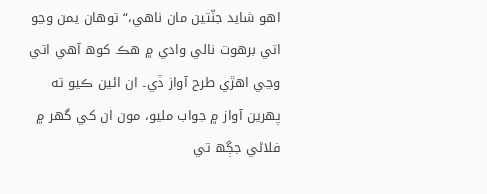اهو شايد جنّتين مان ناهي،“ توهان يمن وڃو اتي برهوت نالي وادي ۾ هڪ کوھ آهي اتي وڃي اهڙي طرح آواز ڏي۔ ان ائين ڪيو ته پهرين آواز ۾ جواب مليو، مون ان کي گھر ۾ فلاڻي جڳھ تي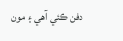دفن ڪئي آهي ۽ مون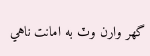گھر وارن وٽ به امانت ناهي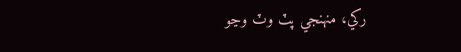رکي، منهنجي پٽ وٽ وڃو